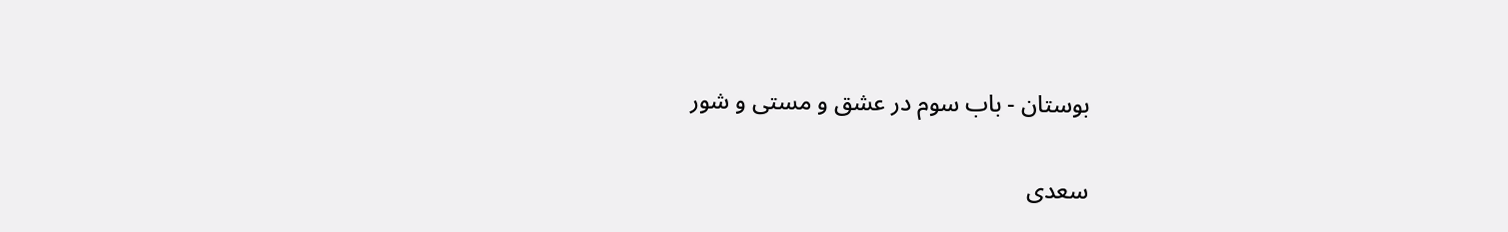بوستان - باب سوم در عشق و مستی و شور

سعدی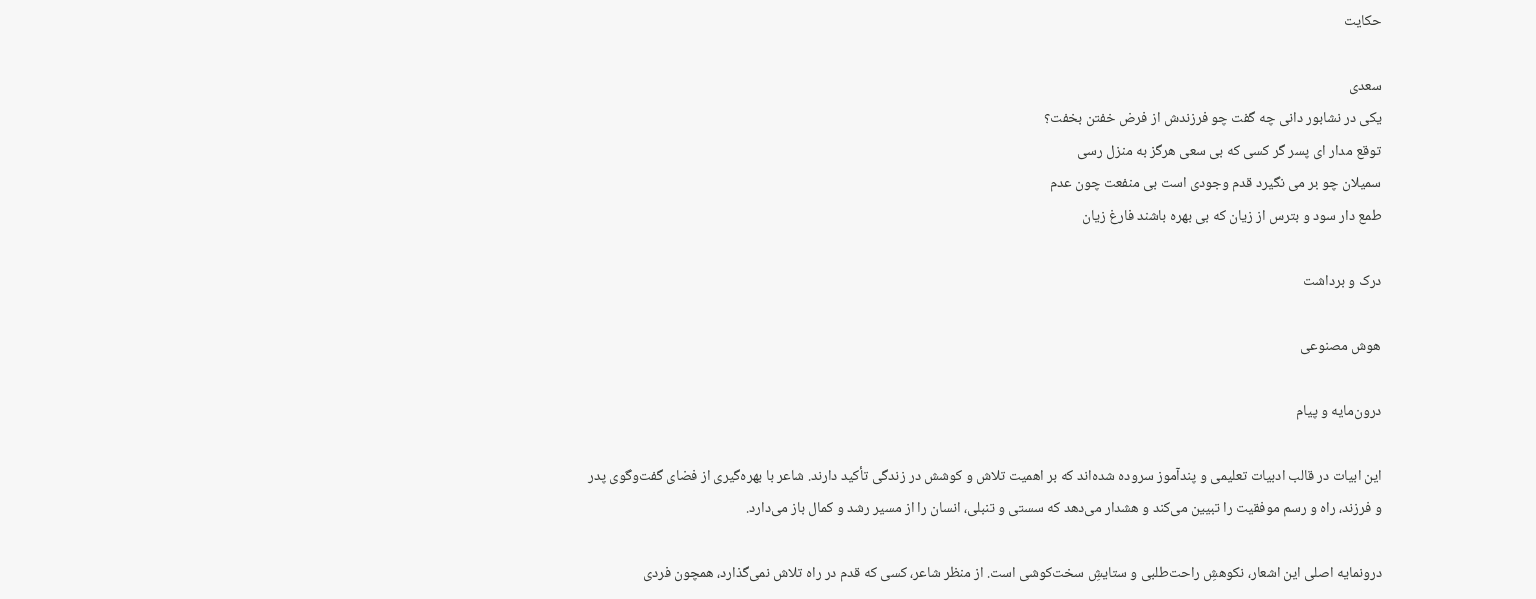حکایت

سعدی
یکی در نشابور دانی چه گفت چو فرزندش از فرض خفتن بخفت؟
توقع مدار ای پسر گر کسی که بی سعی هرگز به منزل رسی
سمیلان چو بر می نگیرد قدم وجودی است بی منفعت چون عدم
طمع دار سود و بترس از زیان که بی بهره باشند فارغ زیان

درک و برداشت

هوش مصنوعی

درون‌مایه و پیام

این ابیات در قالب ادبیات تعلیمی و پندآموز سروده شده‌اند که بر اهمیت تلاش و کوشش در زندگی تأکید دارند. شاعر با بهره‌گیری از فضای گفت‌وگوی پدر و فرزند، راه و رسم موفقیت را تبیین می‌کند و هشدار می‌دهد که سستی و تنبلی، انسان را از مسیر رشد و کمال باز می‌دارد.

درونمایه اصلی این اشعار، نکوهشِ راحت‌طلبی و ستایشِ سخت‌کوشی است. از منظر شاعر، کسی که قدم در راه تلاش نمی‌گذارد، همچون فردی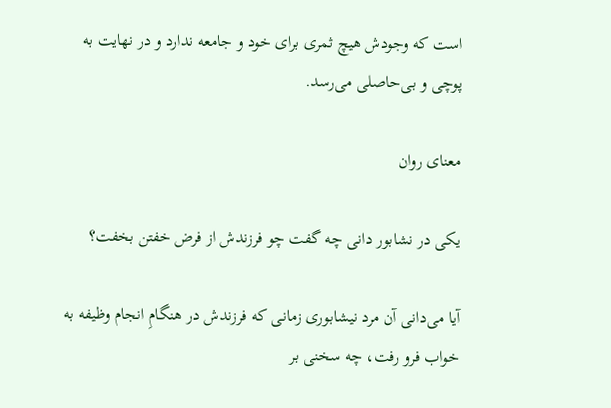است که وجودش هیچ ثمری برای خود و جامعه ندارد و در نهایت به پوچی و بی‌حاصلی می‌رسد.

معنای روان

یکی در نشابور دانی چه گفت چو فرزندش از فرض خفتن بخفت؟

آیا می‌دانی آن مرد نیشابوری زمانی که فرزندش در هنگامِ انجام وظیفه به خواب فرو رفت، چه سخنی بر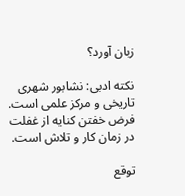زبان آورد؟

نکته ادبی: نشابور شهری تاریخی و مرکز علمی است. فرض خفتن کنایه از غفلت در زمان کار و تلاش است.

توقع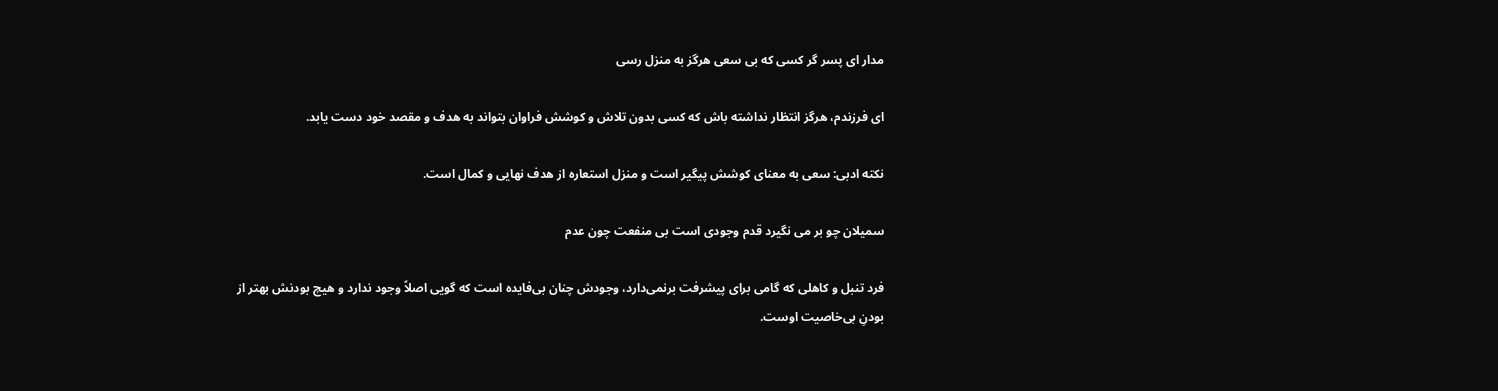مدار ای پسر گر کسی که بی سعی هرگز به منزل رسی

ای فرزندم، هرگز انتظار نداشته باش که کسی بدون تلاش و کوشش فراوان بتواند به هدف و مقصد خود دست یابد.

نکته ادبی: سعی به معنای کوشش پیگیر است و منزل استعاره از هدف نهایی و کمال است.

سمیلان چو بر می نگیرد قدم وجودی است بی منفعت چون عدم

فرد تنبل و کاهلی که گامی برای پیشرفت برنمی‌دارد، وجودش چنان بی‌فایده است که گویی اصلاً وجود ندارد و هیچ بودنش بهتر از بودنِ بی‌خاصیت اوست.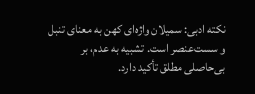نکته ادبی: سمیلان واژه‌ای کهن به معنای تنبل و سست‌عنصر است. تشبیه به عدم، بر بی‌حاصلی مطلق تأکید دارد.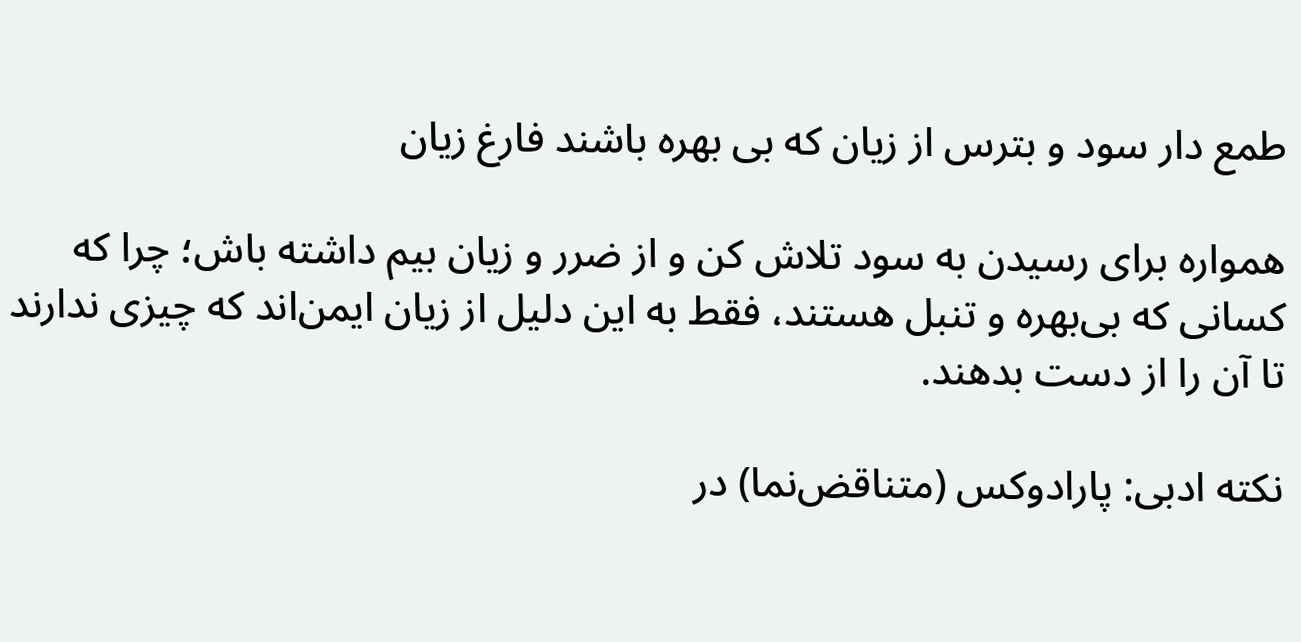طمع دار سود و بترس از زیان که بی بهره باشند فارغ زیان

همواره برای رسیدن به سود تلاش کن و از ضرر و زیان بیم داشته باش؛ چرا که کسانی که بی‌بهره و تنبل هستند، فقط به این دلیل از زیان ایمن‌اند که چیزی ندارند تا آن را از دست بدهند.

نکته ادبی: پارادوکس (متناقض‌نما) در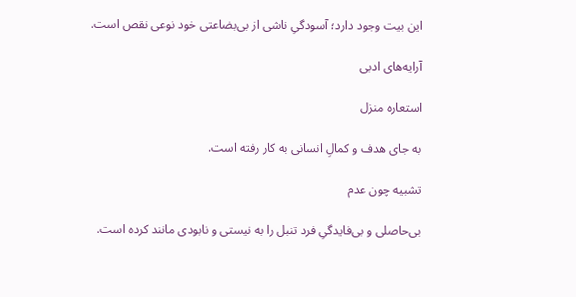این بیت وجود دارد؛ آسودگیِ ناشی از بی‌بضاعتی خود نوعی نقص است.

آرایه‌های ادبی

استعاره منزل

به جای هدف و کمالِ انسانی به کار رفته است.

تشبیه چون عدم

بی‌حاصلی و بی‌فایدگیِ فرد تنبل را به نیستی و نابودی مانند کرده است.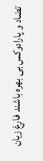تضاد و پارادوکس بی بهره باشند فارغ زیان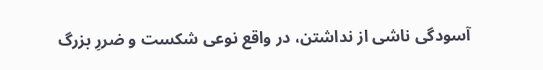آسودگی ناشی از نداشتن، در واقع نوعی شکست و ضررِ بزرگ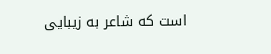است که شاعر به زیبایی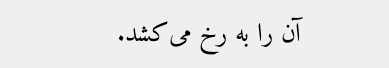آن را به رخ می‌کشد.